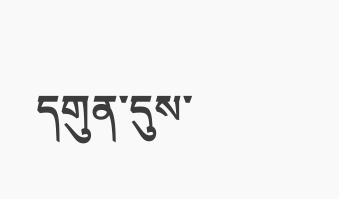དགུན་དུས་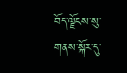བོད་ལྗོངས་སུ་གནས་སྐོར་དུ་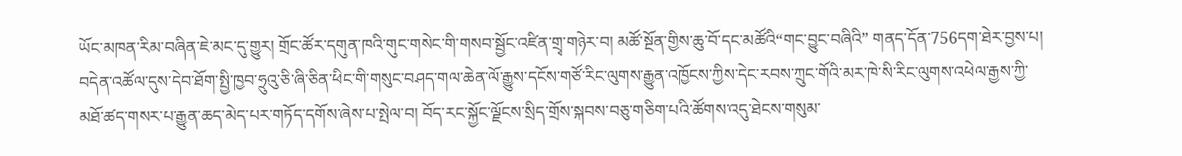ཡོང་མཁན་རིམ་བཞིན་ཇེ་མང་དུ་གྱུར། གྲོང་ཚོར་དགུན་ཁའི་གུང་གསེང་གི་གསབ་སྦྱོང་འཛིན་གྲྭ་གཉེར་བ། མཚོ་སྔོན་གྱིས་ཆུ་བོ་དང་མཚོའི“གང་བྱུང་བཞིའི” གནད་དོན་756དག་ཐེར་བྱས་པ། བདེན་འཚོལ་དུས་དེབ་ཐོག་སྤྱི་ཁྱབ་ཧྲུའུ་ཅི་ཞི་ཅིན་ཕིང་གི་གསུང་བཤད་གལ་ཆེན་ལོ་རྒྱུས་དངོས་གཙོ་རིང་ལུགས་རྒྱུན་འཁྱོངས་ཀྱིས་དེང་རབས་ཀྲུང་གོའི་མར་ཁེ་སི་རིང་ལུགས་འཕེལ་རྒྱས་ཀྱི་མཐོ་ཚད་གསར་པ་རྒྱུན་ཆད་མེད་པར་གཏོད་དགོས་ཞེས་པ་སྤེལ་བ། བོད་རང་སྐྱོང་ལྗོངས་སྲིད་གྲོས་སྐབས་བཅུ་གཅིག་པའི་ཚོགས་འདུ་ཐེངས་གསུམ་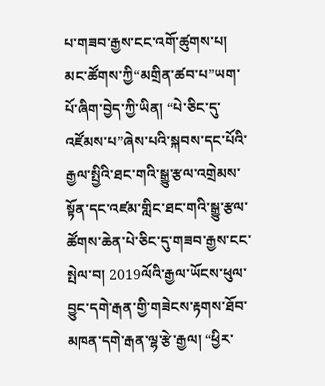པ་གཟབ་རྒྱས་ངང་འགོ་ཚུགས་པ། མང་ཚོགས་ཀྱི“མགྲིན་ཚབ་པ”ཡག་པོ་ཞིག་བྱེད་ཀྱི་ཡིན། “པེ་ཅིང་དུ་འཛོམས་པ”ཞེས་པའི་སྐབས་དང་པོའི་རྒྱལ་སྤྱིའི་ཐང་གའི་སྒྱུ་རྩལ་འགྲེམས་སྟོན་དང་འཛམ་གླིང་ཐང་གའི་སྒྱུ་རྩལ་ཚོགས་ཆེན་པེ་ཅིང་དུ་གཟབ་རྒྱས་ངང་སྤེལ་བ། 2019ལོའི་རྒྱལ་ཡོངས་ཕུལ་བྱུང་དགེ་རྒན་གྱི་གཟེངས་རྟགས་ཐོབ་མཁན་དགེ་རྒན་ལྷ་རྩེ་རྒྱལ། “ཕྱིར་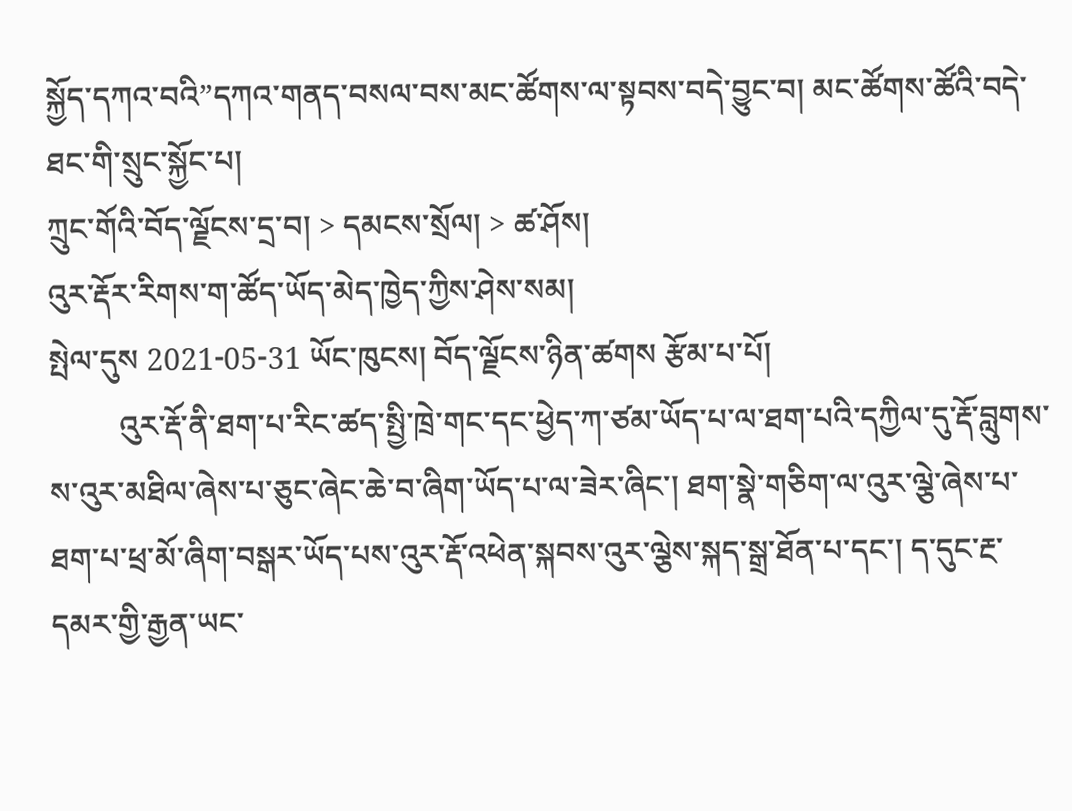སྐྱོད་དཀའ་བའི”དཀའ་གནད་བསལ་བས་མང་ཚོགས་ལ་སྟབས་བདེ་བྱུང་བ། མང་ཚོགས་ཚོའི་བདེ་ཐང་གི་སྲུང་སྐྱོང་པ།
ཀྲུང་གོའི་བོད་ལྗོངས་དྲ་བ། > དམངས་སྲོལ། > ཚ་ཤོས།
འུར་རྡོར་རིགས་ག་ཚོད་ཡོད་མེད་ཁྱེད་ཀྱིས་ཤེས་སམ།
སྤེལ་དུས 2021-05-31 ཡོང་ཁུངས། བོད་ལྗོངས་ཉིན་ཚགས རྩོམ་པ་པོ།
         འུར་རྡོ་ནི་ཐག་པ་རིང་ཚད་སྤྱི་ཁྲེ་གང་དང་ཕྱེད་ཀ་ཙམ་ཡོད་པ་ལ་ཐག་པའི་དཀྱིལ་དུ་རྡོ་བླུགས་ས་འུར་མཐིལ་ཞེས་པ་ཅུང་ཞེང་ཆེ་བ་ཞིག་ཡོད་པ་ལ་ཟེར་ཞིང་། ཐག་སྣེ་གཅིག་ལ་འུར་ལྕེ་ཞེས་པ་ཐག་པ་ཕྲ་མོ་ཞིག་བསྒར་ཡོད་པས་འུར་རྡོ་འཕེན་སྐབས་འུར་ལྕེས་སྐད་སྒྲ་ཐོན་པ་དང་། ད་དུང་རྔ་དམར་གྱི་རྒྱན་ཡང་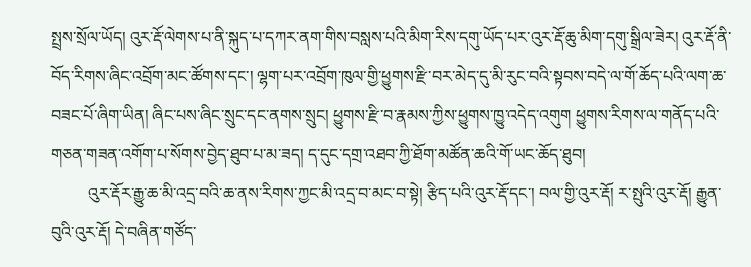སྤྲས་སྲོལ་ཡོད། འུར་རྡོ་ལེགས་པ་ནི་སྐུད་པ་དཀར་ནག་གིས་བསླས་པའི་མིག་རིས་དགུ་ཡོད་པར་འུར་རྡོ་ཆུ་མིག་དགུ་སྒྲིལ་ཟེར། འུར་རྡོ་ནི་བོད་རིགས་ཞིང་འབྲོག་མང་ཚོགས་དང་། ལྷག་པར་འབྲོག་ཁུལ་གྱི་ཕྱུགས་རྫི་བར་མེད་དུ་མི་རུང་བའི་སྟབས་བདེ་ལ་གོ་ཆོད་པའི་ལག་ཆ་བཟང་པོ་ཞིག་ཡིན། ཞིང་པས་ཞིང་སྲུང་དང་ནགས་སྲུང། ཕྱུགས་རྫི་བ་རྣམས་ཀྱིས་ཕྱུགས་ཁྱུ་འདེད་འགུག ཕྱུགས་རིགས་ལ་གནོད་པའི་གཅན་གཟན་འགོག་པ་སོགས་བྱེད་ཐུབ་པ་མ་ཟད། ད་དུང་དགྲ་འཐབ་ཀྱི་ཐོག་མཚོན་ཆའི་གོ་ཡང་ཆོད་ཐུབ།
         འུར་རྡོར་རྒྱུ་ཆ་མི་འདྲ་བའི་ཆ་ནས་རིགས་ཀྱང་མི་འདྲ་བ་མང་བ་སྟེ། རྩིད་པའི་འུར་རྡོ་དང་། བལ་གྱི་འུར་རྡོ། ར་སྤུའི་འུར་རྡོ། རྒྱུན་བུའི་འུར་རྡོ། དེ་བཞིན་གཙོད་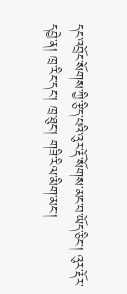དང་འབྲོང་སོགས་ཀྱི་རྩིད་པའི་འུར་རྡོ་སོགས་མང་བ་ཡོད་ཅིང་། འུར་རྡོར་དབྱེ་ན། ཁྲ་རིང་དང་། ཁྲ་ཐུང་། གཟི་རིལ་མིག་མང་།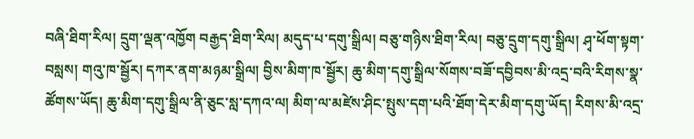བཞི་ཐིག་རིལ། དྲུག་ལྡན་འཁྱོག བརྒྱད་ཐིག་རིལ། མདུད་པ་དགུ་སྒྲིལ། བཅུ་གཉིས་ཐིག་རིལ། བཅུ་དྲུག་དགུ་སྒྲིལ། ཤྭ་ཕོག་སྟག་བསླས། གའུ་ཁ་སྦྱོར། དཀར་ནག་མཉམ་སྒྲིལ། བྱིས་མིག་ཁ་སྦྱོར། ཆུ་མིག་དགུ་སྒྲིལ་སོགས་བཟོ་དབྱིབས་མི་འདྲ་བའི་རིགས་སྣ་ཚོགས་ཡོད། ཆུ་མིག་དགུ་སྒྲིལ་ནི་ཅུང་སླ་དཀའ་ལ། མིག་ལ་མཛེས་ཤིང་སྤུས་དག་པའི་ཐོག་དེར་མིག་དགུ་ཡོད། རིགས་མི་འདྲ་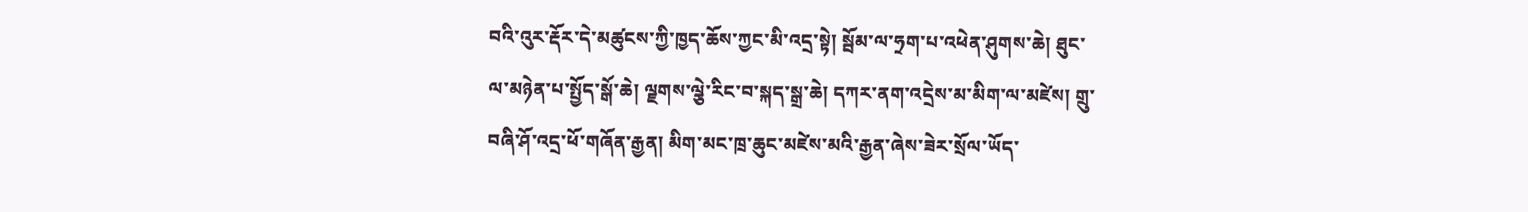བའི་འུར་རྡོར་དེ་མཚུངས་ཀྱི་ཁྱད་ཆོས་ཀྱང་མི་འདྲ་སྟེ། སྦོམ་ལ་ཧྲག་པ་འཕེན་ཤུགས་ཆེ། ཐུང་ལ་མཉེན་པ་སྤྱོད་སྒོ་ཆེ། ལྗགས་ལྕེ་རིང་བ་སྐད་སྒྲ་ཆེ། དཀར་ནག་འདྲེས་མ་མིག་ལ་མཛེས། གྲུ་བཞི་ཤོ་འདྲ་ཕོ་གཞོན་རྒྱན། མིག་མང་ཁྲ་ཆུང་མཛེས་མའི་རྒྱན་ཞེས་ཟེར་སྲོལ་ཡོད་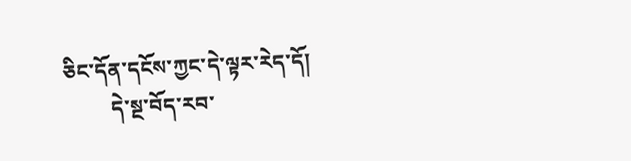ཅིང་དོན་དངོས་ཀྱང་དེ་ལྟར་རེད་དོ།
         དེ་སྔ་བོད་རབ་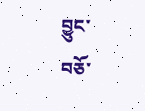བྱུང་བཅོ་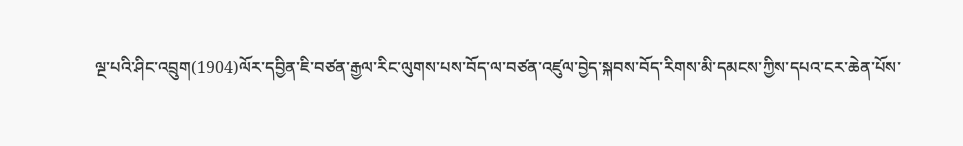ལྔ་པའི་ཤིང་འབྲུག(1904)ལོར་དབྱིན་ཇི་བཙན་རྒྱལ་རིང་ལུགས་པས་བོད་ལ་བཙན་འཛུལ་བྱེད་སྐབས་བོད་རིགས་མི་དམངས་ཀྱིས་དཔའ་ངར་ཆེན་པོས་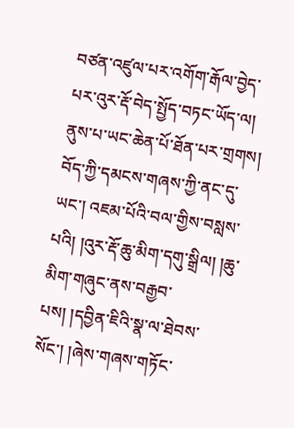བཙན་འཛུལ་པར་འགོག་རྒོལ་བྱེད་པར་འུར་རྡོ་བེད་སྤྱོད་བཏང་ཡོད་ལ། ནུས་པ་ཡང་ཆེན་པོ་ཐོན་པར་གྲགས། བོད་ཀྱི་དམངས་གཞས་ཀྱི་ནང་དུ་ཡང་། འཇམ་པོའི་བལ་གྱིས་བསླས་པའི། །འུར་རྡོ་ཆུ་མིག་དགུ་སྒྲིལ། །ཆུ་མིག་གཞུང་ནས་བརྒྱབ་པས། །དབྱིན་ཇིའི་སྣ་ལ་ཐེབས་སོང་། །ཞེས་གཞས་གཏོང་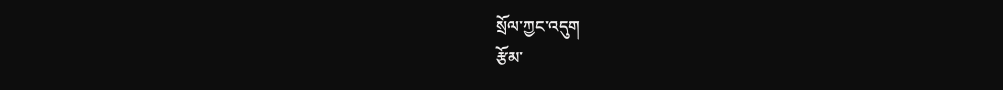སྲོལ་ཀྱང་འདུག
རྩོམ་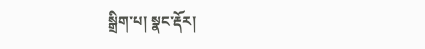སྒྲིག་པ། སྣང་རྡོར།